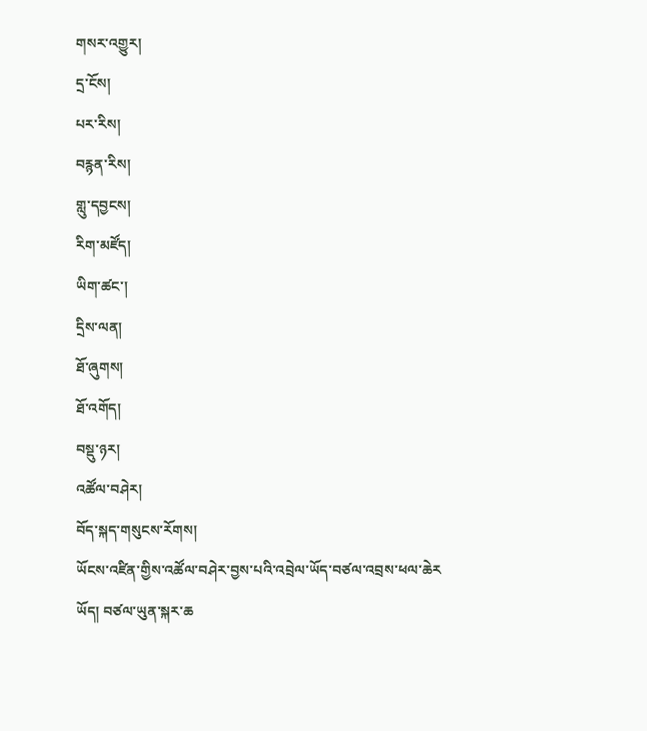གསར་འགྱུར།
དྲ་ངོས།
པར་རིས།
བརྙན་རིས།
གླུ་དབྱངས།
རིག་མཛོད།
ཡིག་ཚང་།
དྲིས་ལན།
ཐོ་ཞུགས།
ཐོ་འགོད།
བསྡུ་ཉར།
འཚོལ་བཤེར།
བོད་སྐད་གསུངས་རོགས།
ཡོངས་འཛིན་གྱིས་འཚོལ་བཤེར་བྱས་པའི་འབྲེལ་ཡོད་བཙལ་འབྲས་ཕལ་ཆེར
ཡོད། བཙལ་ཡུན་སྐར་ཆ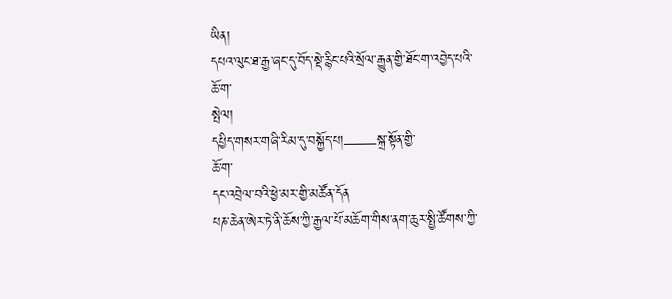ཡིན།
དཔའ་ལུང་ཐ་རྒྱ་ཞང་དུ་བོད་སྡེ་རྙིང་པའི་སྲོལ་རྒྱུན་གྱི་ཐོང་ག་འབྱེད་པའི་
ཆོ་ག་
སྤེལ།
དཔྱིད་གསར་གཞི་རིམ་དུ་བསྐྱོད་པ།——སྐྲ་སྟོན་གྱི་
ཆོ་ག་
དང་འབྲེལ་བའི་ཕྱེ་མར་གྱི་མཚོན་དོན
པཎ་ཆེན་ཨེར་ཏེ་ནི་ཆོས་ཀྱི་རྒྱལ་པོ་མཆོག་གིས་ནག་ཆུར་སྤྱི་ཚོགས་ཀྱི་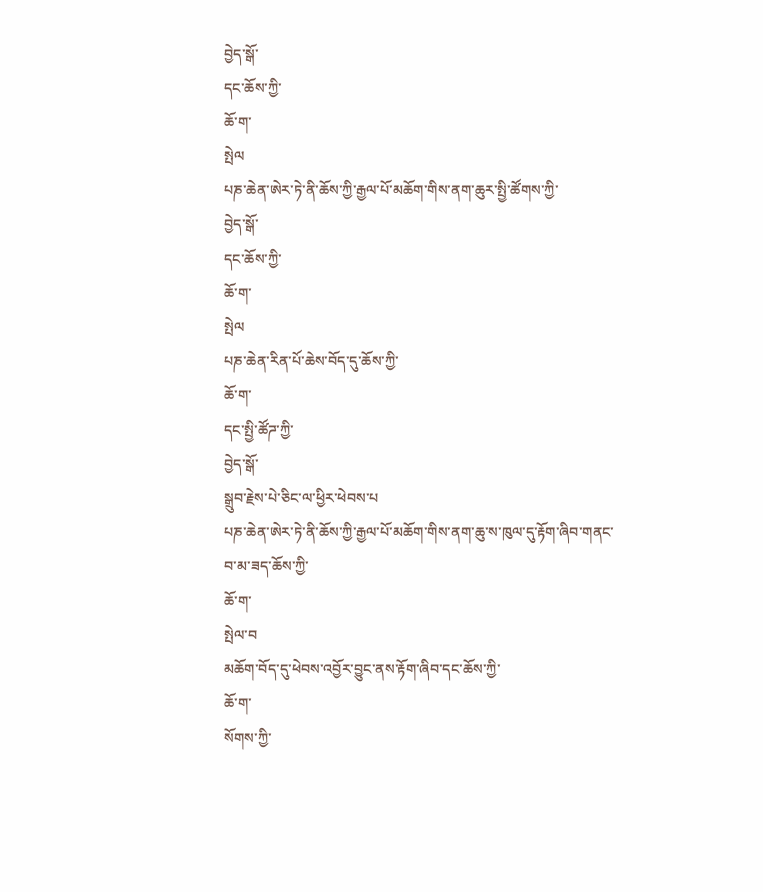བྱེད་སྒོ་
དང་ཆོས་ཀྱི་
ཆོ་ག་
སྤེལ
པཎ་ཆེན་ཨེར་ཏེ་ནི་ཆོས་ཀྱི་རྒྱལ་པོ་མཆོག་གིས་ནག་ཆུར་སྤྱི་ཚོགས་ཀྱི་
བྱེད་སྒོ་
དང་ཆོས་ཀྱི་
ཆོ་ག་
སྤེལ
པཎ་ཆེན་རིན་པོ་ཆེས་བོད་དུ་ཆོས་ཀྱི་
ཆོ་ག་
དང་སྤྱི་ཚོཌ་ཀྱི་
བྱེད་སྒོ་
སྒྲུབ་རྗེས་པེ་ཅིང་ལ་ཕྱིར་ཕེབས་པ
པཎ་ཆེན་ཨེར་ཏེ་ནི་ཆོས་ཀྱི་རྒྱལ་པོ་མཆོག་གིས་ནག་ཆུ་ས་ཁུལ་དུ་རྟོག་ཞིབ་གནང་བ་མ་ཟད་ཆོས་ཀྱི་
ཆོ་ག་
སྤེལ་བ
མཆོག་བོད་དུ་ཕེབས་འབྱོར་བྱུང་ནས་རྟོག་ཞིབ་དང་ཆོས་ཀྱི་
ཆོ་ག་
སོགས་ཀྱི་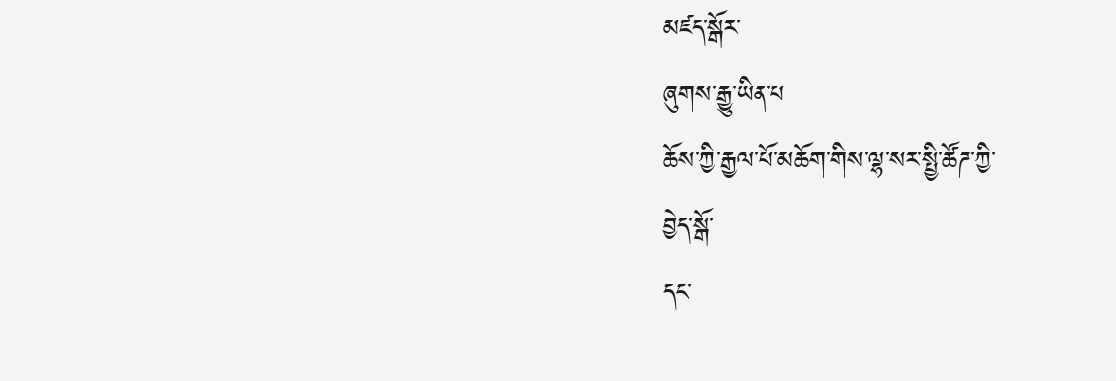མཛད་སྒོར་
ཞུགས་རྒྱུ་ཡིན་པ
ཆོས་ཀྱི་རྒྱལ་པོ་མཆོག་གིས་ལྷ་སར་སྤྱི་ཚོཌ་ཀྱི་
བྱེད་སྒོ་
དང་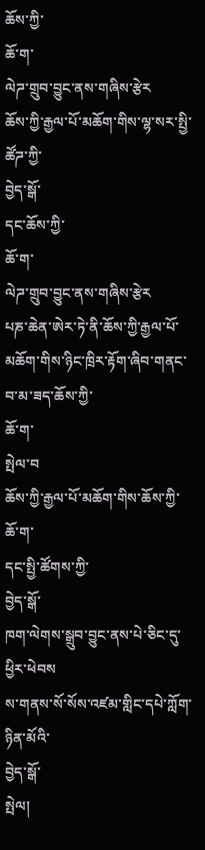ཆོས་ཀྱི་
ཆོ་ག་
ལེཌ་གྲུབ་བྱུང་ནས་གཞིས་རྩེར
ཆོས་ཀྱི་རྒྱལ་པོ་མཆོག་གིས་ལྷ་སར་སྤྱི་ཚོཌ་ཀྱི་
བྱེད་སྒོ་
དང་ཆོས་ཀྱི་
ཆོ་ག་
ལེཌ་གྲུབ་བྱུང་ནས་གཞིས་རྩེར
པཎ་ཆེན་ཨེར་ཏེ་ནི་ཆོས་ཀྱི་རྒྱལ་པོ་མཆོག་གིས་ཉིང་ཁྲིར་རྟོག་ཞིབ་གནང་བ་མ་ཟད་ཆོས་ཀྱི་
ཆོ་ག་
སྤེལ་བ
ཆོས་ཀྱི་རྒྱལ་པོ་མཆོག་གིས་ཆོས་ཀྱི་
ཆོ་ག་
དང་སྤྱི་ཚོགས་ཀྱི་
བྱེད་སྒོ་
ཁག་ལེགས་སྒྲུབ་བྱུང་ནས་པེ་ཅིང་དུ་ཕྱིར་ཕེབས
ས་གནས་སོ་སོས་འཛམ་གླིང་དཔེ་ཀློག་ཉིན་མོའི་
བྱེད་སྒོ་
སྤེལ།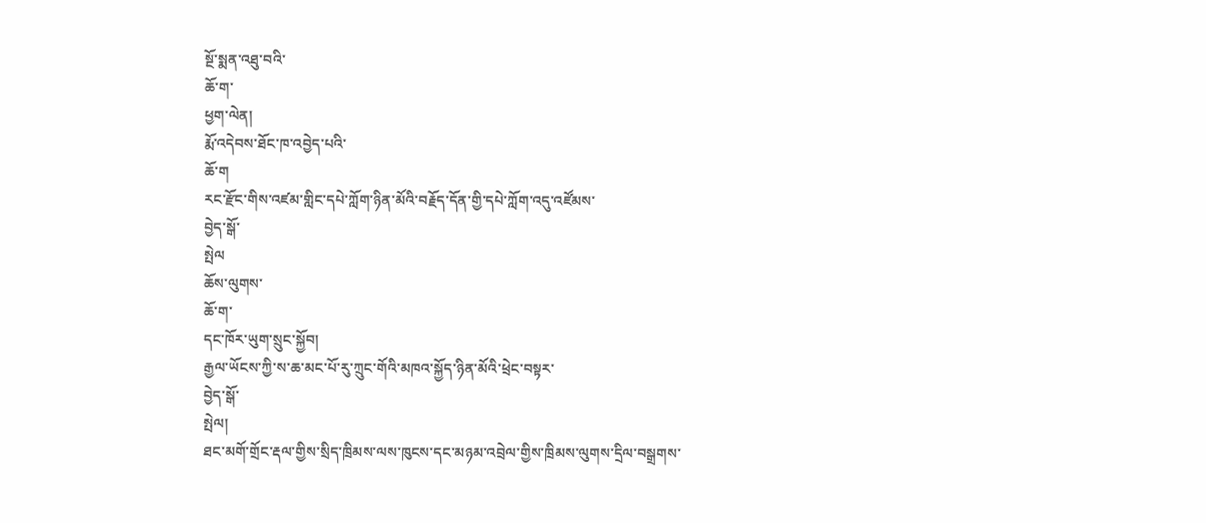སྔོ་སྨན་འཐུ་བའི་
ཆོ་ག་
ཕྱག་ལེན།
རྨོ་འདེབས་ཐོང་ཁ་འབྱེད་པའི་
ཆོ་ག
རང་རྫོང་གིས་འཛམ་གླིང་དཔེ་ཀློག་ཉིན་མོའི་བརྗོད་དོན་གྱི་དཔེ་ཀློག་འདུ་འཛོམས་
བྱེད་སྒོ་
སྤེལ
ཆོས་ལུགས་
ཆོ་ག་
དང་ཁོར་ཡུག་སྲུང་སྐྱོབ།
རྒྱལ་ཡོངས་ཀྱི་ས་ཆ་མང་པོ་རུ་ཀྲུང་གོའི་མཁའ་སྐྱོད་ཉིན་མོའི་ཕྲེང་བསྟར་
བྱེད་སྒོ་
སྤེལ།
ཐང་མགོ་གྲོང་རྡལ་གྱིས་སྲིད་ཁྲིམས་ལས་ཁུངས་དང་མཉམ་འབྲེལ་གྱིས་ཁྲིམས་ལུགས་དྲིལ་བསྒྲགས་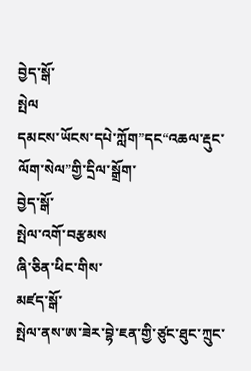བྱེད་སྒོ་
སྤེལ
དམངས་ཡོངས་དཔེ་ཀློག”དང“འཆལ་རྡུང་ལོག་སེལ”གྱི་དྲིལ་སྒྲོག་
བྱེད་སྒོ་
སྤེལ་འགོ་བརྩམས
ཞི་ཅིན་ཕིང་གིས་
མཛད་སྒོ་
སྤེལ་ནས་ཨ་ཟེར་བྷེ་ཇན་གྱི་ཙུང་ཐུང་ཀྲུང་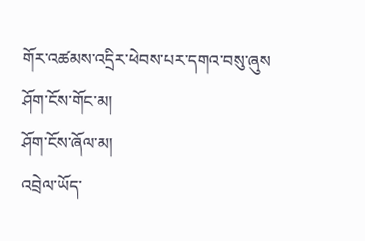གོར་འཚམས་འདྲིར་ཕེབས་པར་དགའ་བསུ་ཞུས
ཤོག་ངོས་གོང་མ།
ཤོག་ངོས་ཞོལ་མ།
འབྲེལ་ཡོད་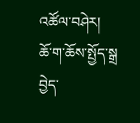འཚོལ་བཤེར།
ཆོ་ག་ཆོས་སྤྱོད་སྒྲ
བྱེད་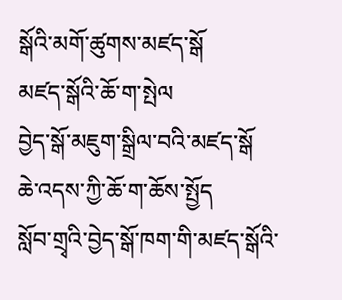སྒོའི་མགོ་ཚུགས་མཛད་སྒོ
མཛད་སྒོའི་ཆོ་ག་སྤེལ
བྱེད་སྒོ་མཇུག་སྒྲིལ་བའི་མཛད་སྒོ
ཆེ་འདས་ཀྱི་ཆོ་ག་ཆོས་སྤྱོད
སློབ་གྲྭའི་བྱེད་སྒོ་ཁག་གི་མཛད་སྒོའི་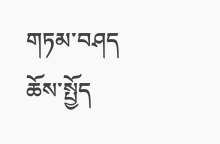གཏམ་བཤད
ཆོས་སྤྱོད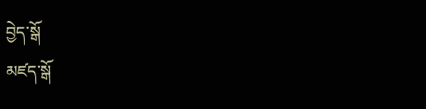བྱེད་སྒོ
མཛད་སྒོ